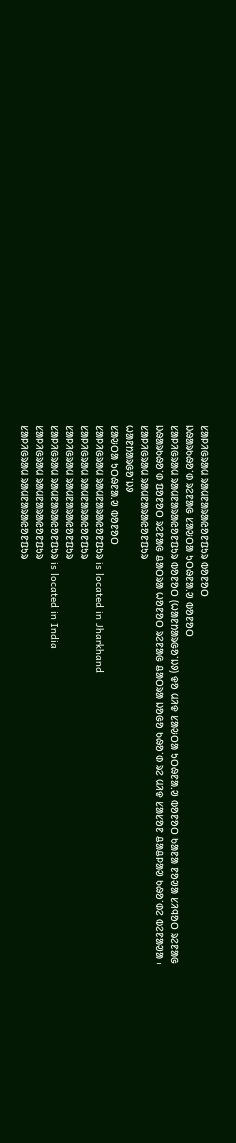ᱥᱟᱞᱤᱜᱨᱟᱢ ᱨᱟᱢᱱᱟᱨᱟᱭᱚᱱᱯᱩᱨ ᱵᱚᱱᱚᱛ
ᱡᱷᱟᱨᱠᱷᱚᱸᱰ ᱨᱮᱱᱟᱜ ᱥᱟᱶᱛᱟ ᱩᱛᱷᱱᱟᱹᱣ ᱵᱚᱱᱚᱛ
ᱥᱟᱞᱤᱜᱨᱟᱢ ᱨᱟᱢᱱᱟᱨᱟᱭᱚᱱᱯᱩᱨ ᱵᱚᱱᱚᱛ (ᱦᱟᱱᱴᱟᱨᱜᱚᱸᱡᱽ) ᱫᱚ ᱢᱤᱫ ᱥᱟᱶᱛᱟ ᱩᱛᱷᱱᱟᱹᱣ ᱵᱚᱱᱚᱛ ᱠᱟᱱᱟ ᱱᱚᱣᱟ ᱥᱤᱧᱚᱛ ᱨᱮᱱᱟᱜ ᱡᱷᱟᱨᱠᱷᱚᱸᱰ ᱯᱚᱱᱚᱛ ᱨᱮᱱᱟᱜ ᱪᱟᱛᱨᱟ ᱦᱚᱱᱚᱛ ᱨᱮᱱᱟᱜ ᱪᱟᱛᱨᱟ ᱡᱚᱜᱚ ᱠᱷᱚᱸᱰ ᱨᱮ ᱢᱤᱫ ᱥᱟᱥᱚᱱ ᱪᱟᱪᱞᱟᱣ ᱠᱷᱚᱸᱰᱮ ᱵᱮᱱᱟᱣᱟ ᱾
ᱥᱟᱞᱤᱜᱨᱟᱢ ᱨᱟᱢᱱᱟᱨᱟᱭᱚᱱᱯᱩᱨ
ᱦᱟᱱᱴᱟᱨᱜᱚᱸᱡᱽ
ᱥᱟᱶᱛᱟ ᱩᱛᱷᱱᱟᱹᱣ ᱵᱚᱱᱚᱛ
ᱥᱟᱞᱤᱜᱨᱟᱢ ᱨᱟᱢᱱᱟᱨᱟᱭᱚᱱᱯᱩᱨ is located in Jharkhand
ᱥᱟᱞᱤᱜᱨᱟᱢ ᱨᱟᱢᱱᱟᱨᱟᱭᱚᱱᱯᱩᱨ
ᱥᱟᱞᱤᱜᱨᱟᱢ ᱨᱟᱢᱱᱟᱨᱟᱭᱚᱱᱯᱩᱨ
ᱥᱟᱞᱤᱜᱨᱟᱢ ᱨᱟᱢᱱᱟᱨᱟᱭᱚᱱᱯᱩᱨ is located in India
ᱥᱟᱞᱤᱜᱨᱟᱢ ᱨᱟᱢᱱᱟᱨᱟᱭᱚᱱᱯᱩᱨ
ᱥᱟᱞᱤᱜᱨᱟᱢ ᱨᱟᱢᱱᱟᱨᱟᱭᱚᱱᱯᱩᱨ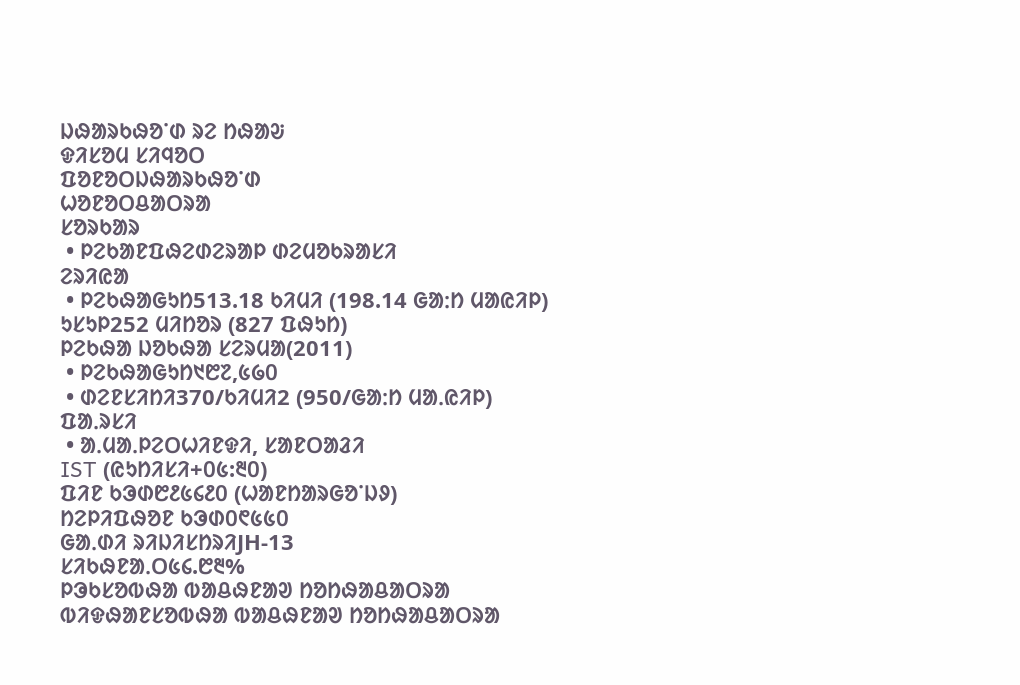ᱡᱷᱟᱨᱠᱷᱚᱸᱰ ᱨᱮ ᱴᱷᱟᱶ
ᱫᱤᱥᱚᱢ ᱥᱤᱧᱚᱛ
ᱯᱚᱱᱚᱛᱡᱷᱟᱨᱠᱷᱚᱸᱰ
ᱦᱚᱱᱚᱛᱪᱟᱛᱨᱟ
ᱥᱚᱨᱠᱟᱨ
 • ᱞᱮᱠᱟᱱᱯᱷᱮᱰᱮᱨᱟᱞ ᱰᱮᱢᱚᱠᱨᱟᱥᱤ
ᱮᱨᱤᱭᱟ
 • ᱞᱮᱠᱷᱟᱜᱩᱴ513.18 ᱠᱤᱢᱤ (198.14 ᱜᱟᱺᱴ ᱢᱟᱭᱤᱞ)
ᱩᱥᱩᱞ252 ᱢᱤᱴᱚᱨ (827 ᱯᱷᱩᱴ)
ᱞᱮᱠᱷᱟ ᱡᱚᱠᱷᱟ ᱥᱮᱨᱢᱟ(2011)
 • ᱞᱮᱠᱷᱟᱜᱩᱴ᱑᱘᱗,᱕᱙᱐
 • ᱰᱮᱱᱥᱤᱴᱤ370/ᱠᱤᱢᱤ2 (950/ᱜᱟᱺᱴ ᱢᱟᱹᱭᱤᱞ)
ᱯᱟᱹᱨᱥᱤ
 • ᱟᱹᱢᱟᱹᱞᱮᱛᱦᱤᱱᱫᱤ, ᱥᱟᱱᱛᱟᱲᱤ
IST (ᱭᱩᱴᱤᱥᱤ+᱐᱕:᱓᱐)
ᱯᱤᱱ ᱠᱳᱰ᱘᱒᱕᱔᱒᱐ (ᱦᱟᱱᱴᱟᱨᱜᱚᱸᱡᱽ)
ᱴᱮᱞᱤᱯᱷᱚᱱ ᱠᱳᱰ᱐᱖᱕᱕᱐
ᱜᱟᱹᱰᱤ ᱨᱤᱡᱤᱥᱴᱨᱤJH-13
ᱥᱤᱠᱷᱱᱟᱹᱛ᱕᱔.᱘᱓%
ᱞᱳᱠᱥᱚᱵᱷᱟ ᱵᱟᱪᱷᱱᱟᱣ ᱴᱚᱴᱷᱟᱪᱟᱛᱨᱟ
ᱵᱤᱫᱷᱟᱱᱥᱚᱵᱷᱟ ᱵᱟᱪᱷᱱᱟᱣ ᱴᱚᱴᱷᱟᱪᱟᱛᱨᱟ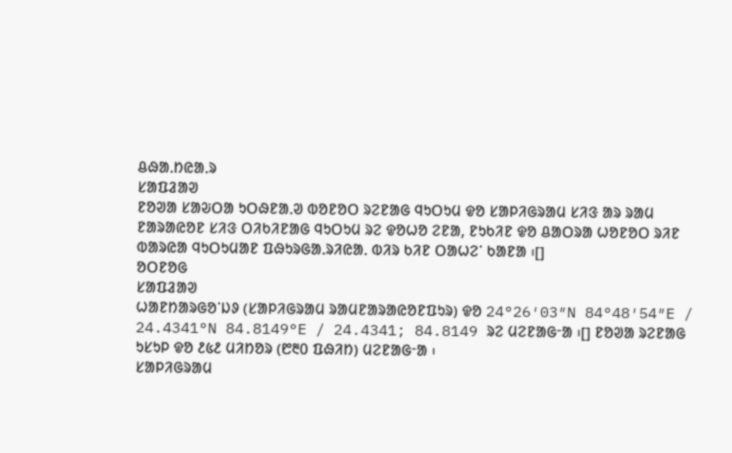ᱪᱷᱟᱹᱴᱭᱟᱹᱨ
ᱥᱟᱯᱲᱟᱣ
ᱱᱚᱣᱟ ᱥᱟᱶᱛᱟ ᱩᱛᱷᱱᱟᱹᱣ ᱵᱚᱱᱚᱛ ᱨᱮᱱᱟᱜ ᱧᱩᱛᱩᱢ ᱫᱚ ᱥᱟᱞᱤᱜᱨᱟᱢ ᱥᱤᱝ ᱟᱨ ᱨᱟᱢ ᱱᱟᱨᱟᱭᱚᱱ ᱥᱤᱝ ᱛᱤᱠᱤᱱᱟᱜ ᱧᱩᱛᱩᱢ ᱨᱮ ᱫᱚᱦᱚ ᱮᱱᱟ, ᱱᱩᱠᱤᱱ ᱫᱚ ᱪᱟᱛᱨᱟ ᱦᱚᱱᱚᱛ ᱨᱤᱱ ᱵᱟᱨᱭᱟ ᱧᱩᱛᱩᱢᱟᱱ ᱯᱷᱩᱨᱜᱟᱹᱨᱤᱭᱟᱹ ᱵᱤᱨ ᱠᱤᱱ ᱛᱟᱦᱮᱸ ᱠᱟᱱᱟ ᱾[]
ᱚᱛᱱᱚᱜ
ᱥᱟᱯᱲᱟᱣ
ᱦᱟᱱᱴᱟᱨᱜᱚᱸᱡᱽ (ᱥᱟᱞᱤᱜᱨᱟᱢ ᱨᱟᱢᱱᱟᱨᱟᱭᱚᱱᱯᱩᱨ) ᱫᱚ 24°26′03″N 84°48′54″E / 24.4341°N 84.8149°E / 24.4341; 84.8149 ᱨᱮ ᱢᱮᱱᱟᱜᱼᱟ ᱾[] ᱱᱚᱣᱟ ᱨᱮᱱᱟᱜ ᱩᱥᱩᱞ ᱫᱚ ᱒᱕᱒ ᱢᱤᱴᱚᱨ (᱘᱓᱐ ᱯᱷᱤᱴ) ᱢᱮᱱᱟᱜᱼᱟ ᱾
ᱥᱟᱞᱤᱜᱨᱟᱢ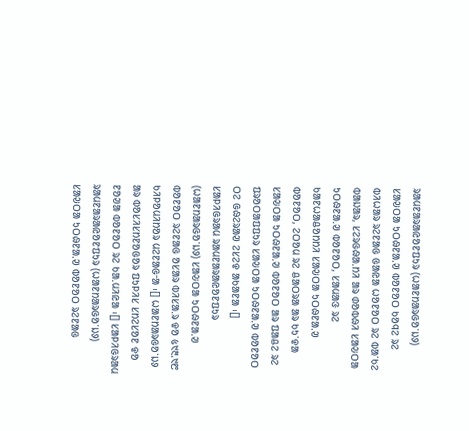ᱨᱟᱢᱱᱟᱨᱟᱭᱚᱱᱯᱩᱨ (ᱦᱟᱱᱴᱟᱨᱜᱚᱸᱡᱽ) ᱥᱟᱶᱛᱟ ᱩᱛᱷᱱᱟᱹᱣ ᱵᱚᱱᱚᱛ ᱠᱚᱧᱮ ᱨᱮ ᱵᱤᱦᱟᱨ ᱨᱮᱱᱟᱜ ᱜᱟᱭᱟ ᱦᱚᱱᱚᱛ ᱨᱮ ᱵᱟᱸᱠᱮ ᱵᱟᱡᱟᱨ, ᱥᱮᱨᱜᱷᱟᱹᱴᱤ ᱟᱨ ᱰᱚᱵᱷᱤ ᱥᱟᱶᱛᱟ ᱩᱛᱷᱱᱟᱹᱣ ᱵᱚᱱᱚᱛ, ᱥᱟᱢᱟᱝ ᱨᱮ ᱠᱟᱱᱦᱟᱪᱚᱴᱴᱤ ᱥᱟᱶᱛᱟ ᱩᱛᱷᱱᱟᱹᱣ ᱵᱚᱱᱚᱛ, ᱮᱛᱚᱢ ᱨᱮ ᱪᱟᱛᱨᱟ ᱟᱨ ᱠᱩᱸᱫᱟ ᱥᱟᱶᱛᱟ ᱩᱛᱷᱱᱟᱹᱣ ᱵᱚᱱᱚᱛ ᱟᱨ ᱯᱟᱪᱮ ᱨᱮ ᱯᱨᱚᱛᱟᱯᱯᱩᱨ ᱥᱟᱶᱛᱟ ᱩᱛᱷᱱᱟᱹᱣ ᱵᱚᱱᱚᱛ ᱛᱮ ᱜᱷᱮᱨᱟᱣ ᱮᱥᱮᱫ ᱟᱠᱟᱱᱟ ᱾[]
ᱥᱟᱞᱤᱜᱨᱟᱢ ᱨᱟᱢᱱᱟᱨᱟᱭᱚᱱᱯᱩᱨ (ᱦᱟᱱᱴᱟᱨᱜᱚᱸᱡᱽ) ᱥᱟᱶᱛᱟ ᱩᱛᱷᱱᱟᱹᱣ ᱵᱚᱱᱚᱛ ᱨᱮᱱᱟᱜ ᱚᱥᱟᱨ ᱵᱤᱥᱟᱹᱨ ᱫᱚ ᱕᱑᱓.᱑᱘ ᱠᱤᱞᱚᱢᱤᱴᱚᱨ ᱢᱮᱱᱟᱜᱼᱟ ᱾[] ᱦᱟᱱᱴᱟᱨᱜᱚᱸᱡᱽ ᱟᱨ ᱵᱚᱥᱤᱥᱴᱱᱚᱜᱚᱨ ᱯᱩᱞᱤᱥ ᱥᱴᱮᱥᱚᱱ ᱫᱚ ᱱᱚᱣᱟ ᱵᱚᱱᱚᱛ ᱨᱮ ᱠᱟᱹᱢᱤᱭᱟ ᱾[] ᱥᱟᱞᱤᱜᱨᱟᱢ ᱨᱟᱢᱱᱟᱨᱟᱭᱚᱱᱯᱩᱨ (ᱦᱟᱱᱴᱟᱨᱜᱚᱸᱡᱽ) ᱥᱟᱶᱛᱟ ᱩᱛᱷᱱᱟᱹᱣ ᱵᱚᱱᱚᱛ ᱨᱮᱱᱟᱜ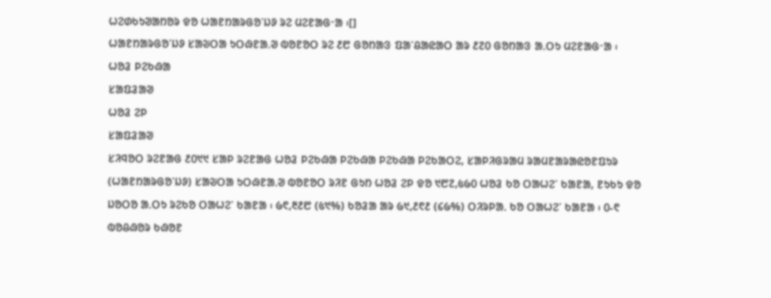ᱦᱮᱰᱠᱩᱣᱟᱴᱚᱨ ᱫᱚ ᱦᱟᱱᱴᱟᱨᱜᱚᱸᱡᱽ ᱨᱮ ᱢᱮᱱᱟᱜᱼᱟ ᱾[]
ᱦᱟᱱᱴᱟᱨᱜᱚᱸᱡᱽ ᱥᱟᱶᱛᱟ ᱩᱛᱷᱱᱟᱹᱣ ᱵᱚᱱᱚᱛ ᱨᱮ ᱒᱘ ᱜᱚᱴᱟᱝ ᱯᱟᱸᱪᱟᱭᱟᱛ ᱟᱨ ᱒᱗᱐ ᱜᱚᱴᱟᱝ ᱟᱹᱛᱩ ᱢᱮᱱᱟᱜᱼᱟ ᱾
ᱦᱚᱲ ᱞᱮᱠᱷᱟ
ᱥᱟᱯᱲᱟᱣ
ᱦᱚᱲ ᱮᱞ
ᱥᱟᱯᱲᱟᱣ
ᱥᱤᱧᱚᱛ ᱨᱮᱱᱟᱜ ᱒᱐᱑᱑ ᱥᱟᱞ ᱨᱮᱱᱟᱜ ᱦᱚᱲ ᱞᱮᱠᱷᱟ ᱞᱮᱠᱷᱟ ᱞᱮᱠᱷᱟ ᱞᱮᱠᱟᱛᱮ, ᱥᱟᱞᱤᱜᱨᱟᱢ ᱨᱟᱢᱱᱟᱨᱟᱭᱚᱱᱯᱩᱨ (ᱦᱟᱱᱴᱟᱨᱜᱚᱸᱡᱽ) ᱥᱟᱶᱛᱟ ᱩᱛᱷᱱᱟᱹᱣ ᱵᱚᱱᱚᱛ ᱨᱤᱱ ᱜᱩᱴ ᱦᱚᱲ ᱮᱞ ᱫᱚ ᱑᱘᱗,᱕᱙᱐ ᱦᱚᱲ ᱠᱚ ᱛᱟᱦᱮᱸ ᱠᱟᱱᱟ, ᱱᱩᱠᱩ ᱫᱚ ᱡᱚᱛᱚ ᱟᱹᱛᱩ ᱨᱮᱠᱚ ᱛᱟᱦᱮᱸ ᱠᱟᱱᱟ ᱾ ᱙᱖,᱓᱒᱘ (᱕᱑%) ᱠᱚᱲᱟ ᱟᱨ ᱙᱑,᱒᱖᱒ (᱔᱙%) ᱛᱤᱨᱞᱟᱹ ᱠᱚ ᱛᱟᱦᱮᱸ ᱠᱟᱱᱟ ᱾ ᱐-᱖ ᱵᱚᱪᱷᱚᱨ ᱠᱷᱚᱱ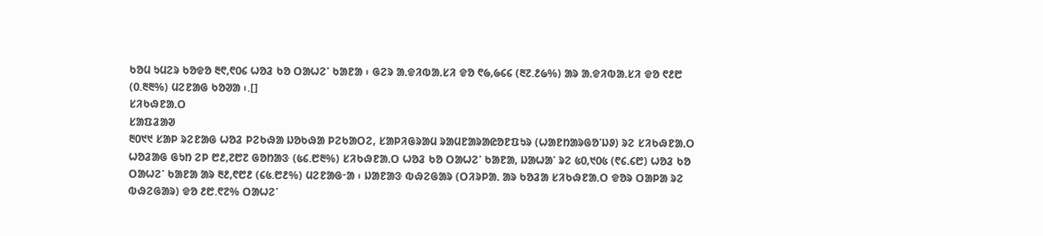ᱠᱚᱢ ᱩᱢᱮᱨ ᱠᱚᱫᱚ ᱓᱖,᱖᱐᱔ ᱦᱚᱲ ᱠᱚ ᱛᱟᱦᱮᱸ ᱠᱟᱱᱟ ᱾ ᱜᱮᱨ ᱟᱹᱫᱤᱵᱟᱹᱥᱤ ᱫᱚ ᱖᱙,᱙᱔᱔ (᱓᱗.᱒᱙%) ᱟᱨ ᱟᱹᱫᱤᱵᱟᱹᱥᱤ ᱫᱚ ᱖᱒᱘ (᱐.᱓᱓%) ᱢᱮᱱᱟᱜ ᱠᱚᱣᱟ ᱾.[]
ᱥᱤᱠᱷᱱᱟᱹᱛ
ᱥᱟᱯᱲᱟᱣ
᱓᱐᱑᱑ ᱥᱟᱞ ᱨᱮᱱᱟᱜ ᱦᱚᱲ ᱞᱮᱠᱷᱟ ᱡᱚᱠᱷᱟ ᱞᱮᱠᱟᱛᱮ, ᱥᱟᱞᱤᱜᱨᱟᱢ ᱨᱟᱢᱱᱟᱨᱟᱭᱚᱱᱯᱩᱨ (ᱦᱟᱱᱴᱟᱨᱜᱚᱸᱡᱽ) ᱨᱮ ᱥᱤᱠᱷᱱᱟᱹᱛ ᱦᱚᱲᱟᱜ ᱜᱩᱴ ᱮᱞ ᱘᱒,᱗᱘᱗ ᱜᱚᱴᱟᱝ (᱕᱔.᱘᱓%) ᱥᱤᱠᱷᱱᱟᱹᱛ ᱦᱚᱲ ᱠᱚ ᱛᱟᱦᱮᱸ ᱠᱟᱱᱟ, ᱡᱟᱦᱟᱸ ᱨᱮ ᱕᱐,᱑᱐᱕ (᱖᱔ᱹ᱔᱘) ᱦᱚᱲ ᱠᱚ ᱛᱟᱦᱮᱸ ᱠᱟᱱᱟ ᱟᱨ ᱓᱒,᱖᱘᱒ (᱔᱕.᱘᱒%) ᱢᱮᱱᱟᱜᱼᱟ ᱾ ᱡᱟᱱᱟᱝ ᱵᱷᱮᱜᱟᱨ (ᱛᱤᱨᱞᱟᱹ ᱟᱨ ᱠᱚᱲᱟ ᱥᱤᱠᱷᱱᱟᱹᱛ ᱫᱚᱨ ᱛᱟᱞᱟ ᱨᱮ ᱵᱷᱮᱜᱟᱨ) ᱫᱚ ᱒᱘.᱖᱗% ᱛᱟᱦᱮᱸ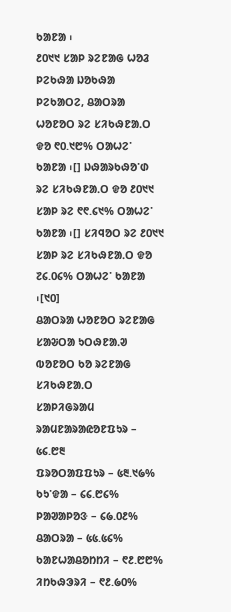ᱠᱟᱱᱟ ᱾
᱒᱐᱑᱑ ᱥᱟᱞ ᱨᱮᱱᱟᱜ ᱦᱚᱲ ᱞᱮᱠᱷᱟ ᱡᱚᱠᱷᱟ ᱞᱮᱠᱟᱛᱮ, ᱪᱟᱛᱨᱟ ᱦᱚᱱᱚᱛ ᱨᱮ ᱥᱤᱠᱷᱱᱟᱹᱛ ᱫᱚ ᱖᱐.᱑᱘% ᱛᱟᱦᱮᱸ ᱠᱟᱱᱟ ᱾[] ᱡᱷᱟᱨᱠᱷᱚᱸᱰ ᱨᱮ ᱥᱤᱠᱷᱱᱟᱹᱛ ᱫᱚ ᱒᱐᱑᱑ ᱥᱟᱞ ᱨᱮ ᱖᱖.᱔᱑% ᱛᱟᱦᱮᱸ ᱠᱟᱱᱟ ᱾[] ᱥᱤᱧᱚᱛ ᱨᱮ ᱒᱐᱑᱑ ᱥᱟᱞ ᱨᱮ ᱥᱤᱠᱷᱱᱟᱹᱛ ᱫᱚ ᱗᱔.᱐᱔% ᱛᱟᱦᱮᱸ ᱠᱟᱱᱟ ᱾[᱑᱐]
ᱪᱟᱛᱨᱟ ᱦᱚᱱᱚᱛ ᱨᱮᱱᱟᱜ
ᱥᱟᱶᱛᱟ ᱩᱛᱷᱱᱟᱹᱣ ᱵᱚᱱᱚᱛ ᱠᱚ ᱨᱮᱱᱟᱜ ᱥᱤᱠᱷᱱᱟᱹᱛ
ᱥᱟᱞᱤᱜᱨᱟᱢ ᱨᱟᱢᱱᱟᱨᱟᱭᱚᱱᱯᱩᱨ – ᱕᱔.᱘᱓
ᱯᱨᱚᱛᱟᱯᱯᱩᱨ – ᱕᱓.᱑᱙%
ᱠᱩᱸᱫᱟ – ᱔᱔.᱘᱔%
ᱞᱟᱣᱟᱞᱚᱝ – ᱔᱙.᱐᱒%
ᱪᱟᱛᱨᱟ – ᱕᱕.᱕᱔%
ᱠᱟᱱᱦᱟᱪᱚᱴᱴᱤ – ᱖᱒.᱘᱘%
ᱤᱴᱠᱷᱳᱨᱤ – ᱖᱒.᱙᱐%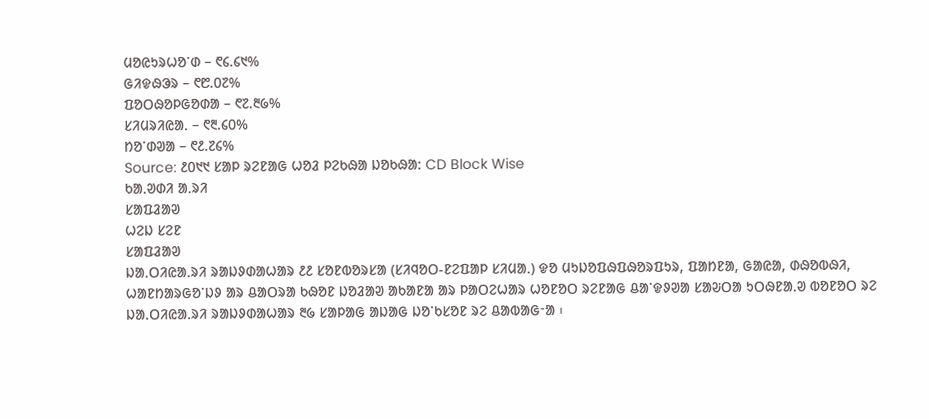ᱢᱚᱭᱩᱨᱦᱚᱸᱰ – ᱖᱔.᱔᱑%
ᱜᱤᱫᱷᱳᱨ – ᱖᱘.᱐᱗%
ᱯᱚᱛᱷᱚᱞᱜᱚᱰᱟ – ᱖᱗.᱓᱙%
ᱥᱤᱢᱨᱤᱭᱟᱹ – ᱖᱓.᱔᱐%
ᱴᱚᱸᱰᱣᱟ – ᱖᱒.᱗᱔%
Source: ᱒᱐᱑᱑ ᱥᱟᱞ ᱨᱮᱱᱟᱜ ᱦᱚᱲ ᱞᱮᱠᱷᱟ ᱡᱚᱠᱷᱟ: CD Block Wise
ᱠᱟᱹᱣᱰᱤ ᱟᱹᱨᱤ
ᱥᱟᱯᱲᱟᱣ
ᱦᱮᱡ ᱥᱮᱱ
ᱥᱟᱯᱲᱟᱣ
ᱡᱟᱹᱛᱤᱭᱟᱹᱨᱤ ᱨᱟᱡᱽᱰᱟᱦᱟᱨ ᱒᱒ ᱥᱚᱱᱵᱚᱨᱥᱟ (ᱥᱤᱧᱚᱛ-ᱱᱮᱯᱟᱞ ᱥᱤᱢᱟᱹ) ᱫᱚ ᱢᱩᱡᱚᱯᱷᱯᱷᱚᱨᱯᱩᱨ, ᱯᱟᱴᱱᱟ, ᱜᱟᱭᱟ, ᱰᱷᱚᱵᱷᱤ, ᱦᱟᱱᱴᱟᱨᱜᱚᱸᱡᱽ ᱟᱨ ᱪᱟᱛᱨᱟ ᱠᱷᱚᱱ ᱡᱚᱲᱟᱣ ᱟᱠᱟᱱᱟ ᱟᱨ ᱞᱟᱛᱮᱦᱟᱨ ᱦᱚᱱᱚᱛ ᱨᱮᱱᱟᱜ ᱪᱟᱸᱫᱽᱣᱟ ᱥᱟᱶᱛᱟ ᱩᱛᱷᱱᱟᱹᱣ ᱵᱚᱱᱚᱛ ᱨᱮ ᱡᱟᱹᱛᱤᱭᱟᱹᱨᱤ ᱨᱟᱡᱽᱰᱟᱦᱟᱨ ᱓᱙ ᱥᱟᱞᱟᱜ ᱟᱡᱟᱜ ᱡᱚᱸᱠᱥᱚᱱ ᱨᱮ ᱪᱟᱵᱟᱜᱼᱟ ᱾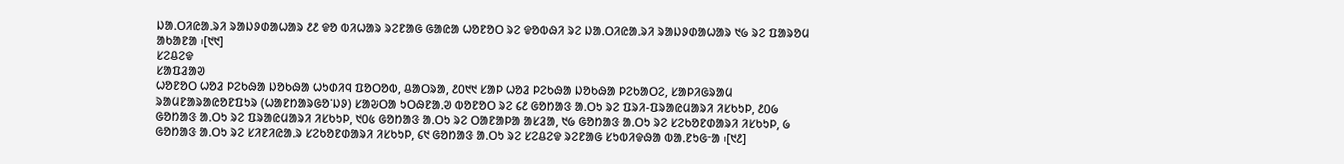ᱡᱟᱹᱛᱤᱭᱟᱹᱨᱤ ᱨᱟᱡᱽᱰᱟᱦᱟᱨ ᱒᱒ ᱫᱚ ᱵᱤᱦᱟᱨ ᱨᱮᱱᱟᱜ ᱜᱟᱭᱟ ᱦᱚᱱᱚᱛ ᱨᱮ ᱫᱚᱵᱷᱤ ᱨᱮ ᱡᱟᱹᱛᱤᱭᱟᱹᱨᱤ ᱨᱟᱡᱽᱰᱟᱦᱟᱨ ᱑᱙ ᱨᱮ ᱯᱟᱨᱚᱢ ᱟᱠᱟᱱᱟ ᱾[᱑᱑]
ᱥᱮᱪᱮᱫ
ᱥᱟᱯᱲᱟᱣ
ᱦᱚᱱᱚᱛ ᱦᱚᱲ ᱞᱮᱠᱷᱟ ᱡᱚᱠᱷᱟ ᱦᱩᱰᱤᱧ ᱯᱚᱛᱚᱵ, ᱪᱟᱛᱨᱟ, ᱒᱐᱑᱑ ᱥᱟᱞ ᱦᱚᱲ ᱞᱮᱠᱷᱟ ᱡᱚᱠᱷᱟ ᱞᱮᱠᱟᱛᱮ, ᱥᱟᱞᱤᱜᱨᱟᱢ ᱨᱟᱢᱱᱟᱨᱟᱭᱚᱱᱯᱩᱨ (ᱦᱟᱱᱴᱟᱨᱜᱚᱸᱡᱽ) ᱥᱟᱶᱛᱟ ᱩᱛᱷᱱᱟᱹᱣ ᱵᱚᱱᱚᱛ ᱨᱮ ᱔᱒ ᱜᱚᱴᱟᱝ ᱟᱹᱛᱩ ᱨᱮ ᱯᱨᱤ-ᱯᱨᱟᱭᱢᱟᱨᱤ ᱤᱥᱠᱩᱞ, ᱒᱐᱙ ᱜᱚᱴᱟᱝ ᱟᱹᱛᱩ ᱨᱮ ᱯᱨᱟᱭᱢᱟᱨᱤ ᱤᱥᱠᱩᱞ, ᱑᱐᱕ ᱜᱚᱴᱟᱝ ᱟᱹᱛᱩ ᱨᱮ ᱛᱟᱱᱟᱞᱟ ᱟᱥᱲᱟ, ᱑᱙ ᱜᱚᱴᱟᱝ ᱟᱹᱛᱩ ᱨᱮ ᱥᱮᱠᱚᱱᱰᱟᱨᱤ ᱤᱥᱠᱩᱞ, ᱙ ᱜᱚᱴᱟᱝ ᱟᱹᱛᱩ ᱨᱮ ᱥᱤᱱᱤᱭᱟᱹᱨ ᱥᱮᱠᱚᱱᱰᱟᱨᱤ ᱤᱥᱠᱩᱞ, ᱔᱑ ᱜᱚᱴᱟᱝ ᱟᱹᱛᱩ ᱨᱮ ᱥᱮᱪᱮᱫ ᱨᱮᱱᱟᱜ ᱥᱩᱵᱤᱫᱷᱟ ᱵᱟᱹᱱᱩᱜᱼᱟ ᱾[᱑᱒]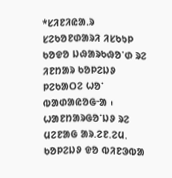*ᱥᱤᱱᱤᱭᱟᱹᱨ ᱥᱮᱠᱚᱱᱰᱟᱨᱤ ᱤᱥᱠᱩᱞ ᱠᱚᱫᱚ ᱡᱷᱟᱨᱠᱷᱚᱸᱰ ᱨᱮ ᱤᱱᱴᱟᱨ ᱠᱚᱞᱮᱡᱽ ᱞᱮᱠᱟᱛᱮ ᱦᱚᱸ ᱵᱟᱰᱟᱭᱚᱜᱼᱟ ᱾
ᱦᱟᱱᱴᱟᱨᱜᱚᱸᱡᱽ ᱨᱮ ᱢᱮᱱᱟᱜ ᱟᱨ.ᱮᱱ.ᱮᱢ. ᱠᱚᱞᱮᱡᱽ ᱫᱚ ᱵᱤᱱᱳᱵᱟ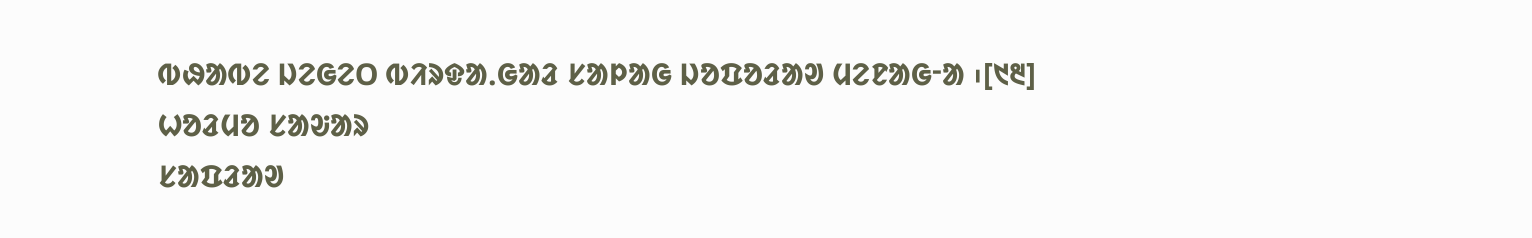ᱵᱷᱟᱵᱮ ᱡᱮᱜᱮᱛ ᱵᱤᱨᱫᱟᱹᱜᱟᱲ ᱥᱟᱞᱟᱜ ᱡᱚᱯᱚᱲᱟᱣ ᱢᱮᱱᱟᱜᱼᱟ ᱾[᱑᱓]
ᱦᱚᱲᱢᱚ ᱥᱟᱶᱟᱨ
ᱥᱟᱯᱲᱟᱣ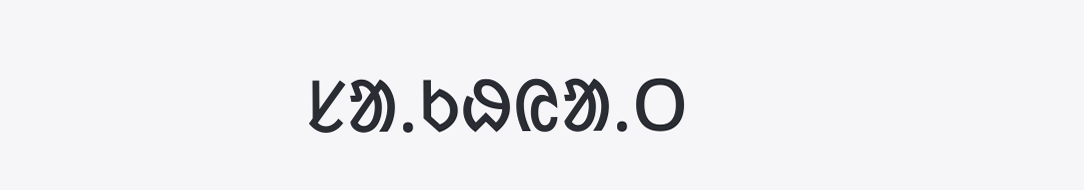ᱥᱟᱹᱠᱷᱭᱟᱹᱛ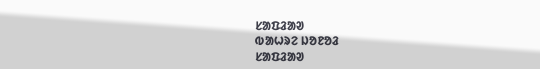ᱥᱟᱯᱲᱟᱣ
ᱵᱟᱦᱨᱮ ᱡᱚᱱᱚᱲ
ᱥᱟᱯᱲᱟᱣ